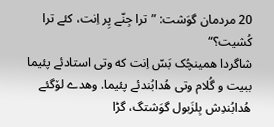20 مردمان گوَشت: ”ترا جِنّے پِر اِنت، کئے ترا کُشیت؟“
شاگردا همینچُک بَسّ اِنت که وتی استادئے پئیما ببیت و گُلام وتی هُدابُندئے پئیما. وهدے لۆگئے هُدابُندِش بِلزَبول گوَشتگ، گڑا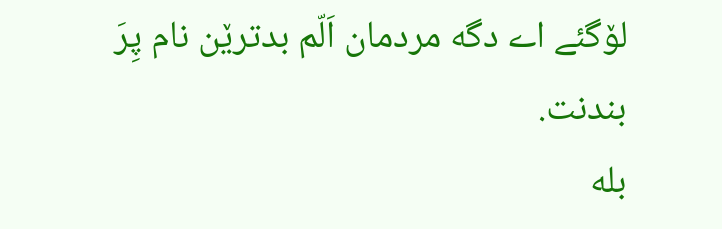لۆگئے اے دگه مردمان اَلّم بدترێن نام پِرَ بندنت.
بله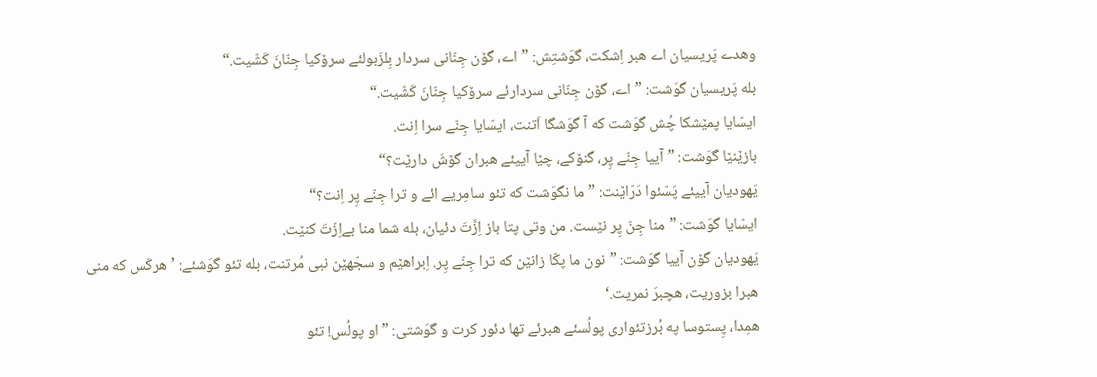وهدے پَریسیان اے هبر اِشکت، گوَشتِش: ”اے، گۆن جِنّانی سردار بِلزَبولئے سرۆکیا جِنّانَ کَشّیت.“
بله پَریسیان گوَشت: ”اے، گۆن جِنّانی سردارئے سرۆکیا جِنّانَ کَشّیت.“
ایسّایا پمێشکا چُش گوَشت که آ گوَشگا اَتنت، ایسّایا جِنّے سرا اِنت.
بازێنێا گوَشت: ”آییا جِنّے پِر، گنۆکے، چێا آییئے هبران گۆشَ دارێت؟“
یَهودیان آییئے پَسّئوا دَرّاێنت: ”ما نگوَشت که تئو سامِریے ائے و ترا جِنّے پِر اِنت؟“
ایسّایا گوَشت: ”منا جِنّ پِر نێست. من وتی پتا باز اِزَّتَ دئیان، بله شما منا بےاِزّتَ کنێت.
یَهودیان گۆن آییا گوَشت: ”نون ما پکّا زانێن که ترا جِنّے پِر. اِبراهێم و سجّهێن نبی مُرتنت، بله تئو گوَشئے: ’هرکَس که منی هبرا بزوریت، هچبرَ نمریت.‘
همِدا، پِستوسا په بُرزتئواری پولُسئے هبرئے تها دئور کرت و گوَشتی: ”او پولُس! تئو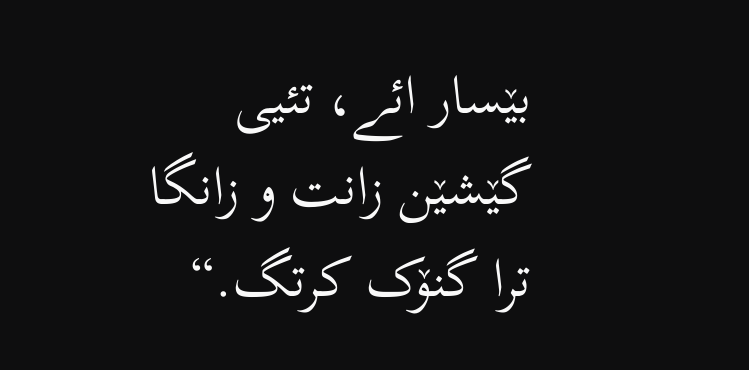بێسار ائے، تئیی گێشێن زانت و زانگا ترا گنۆک کرتگ.“